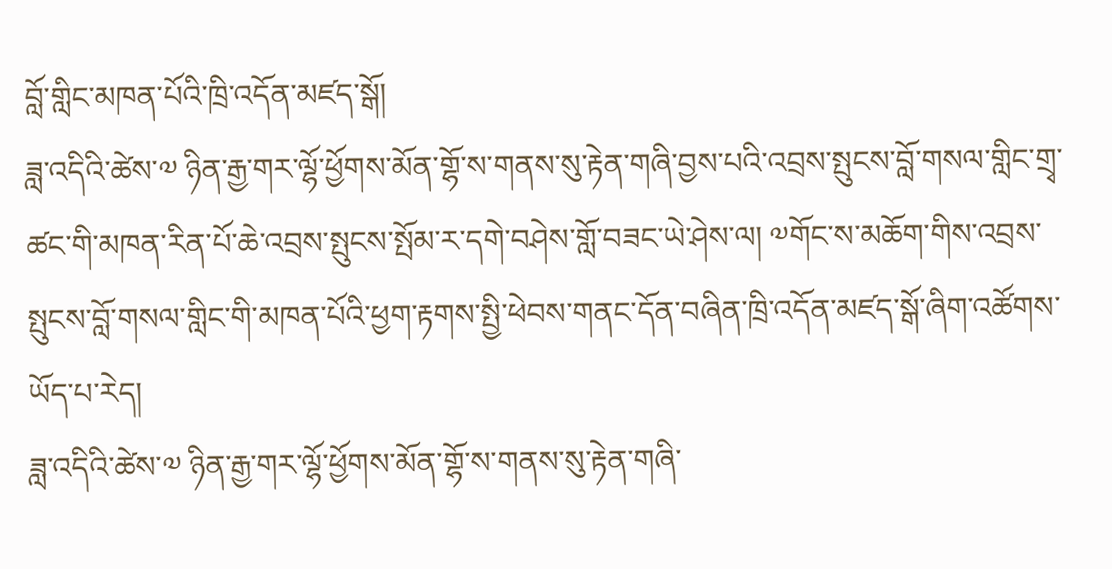བློ་གླིང་མཁན་པོའི་ཁྲི་འདོན་མཛད་སྒོ།
ཟླ་འདིའི་ཚེས་༧ ཉིན་རྒྱ་གར་ལྷོ་ཕྱོགས་མོན་གྷོ་ས་གནས་སུ་རྟེན་གཞི་བྱས་པའི་འབྲས་སྤུངས་བློ་གསལ་གླིང་གྲྭ་ཚང་གི་མཁན་རིན་པོ་ཆེ་འབྲས་སྤུངས་སྤོམ་ར་དགེ་བཤེས་གློ་བཟང་ཡེ་ཤེས་ལ། ༧གོང་ས་མཆོག་གིས་འབྲས་སྤུངས་བློ་གསལ་གླིང་གི་མཁན་པོའི་ཕྱག་རྟགས་སྤྱི་ཕེབས་གནང་དོན་བཞིན་ཁྲི་འདོན་མཛད་སྒོ་ཞིག་འཚོགས་ཡོད་པ་རེད།
ཟླ་འདིའི་ཚེས་༧ ཉིན་རྒྱ་གར་ལྷོ་ཕྱོགས་མོན་གྷོ་ས་གནས་སུ་རྟེན་གཞི་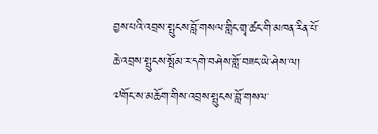བྱས་པའི་འབྲས་སྤུངས་བློ་གསལ་གླིང་གྲྭ་ཚང་གི་མཁན་རིན་པོ་ཆེ་འབྲས་སྤུངས་སྤོམ་ར་དགེ་བཤེས་གློ་བཟང་ཡེ་ཤེས་ལ། ༧གོང་ས་མཆོག་གིས་འབྲས་སྤུངས་བློ་གསལ་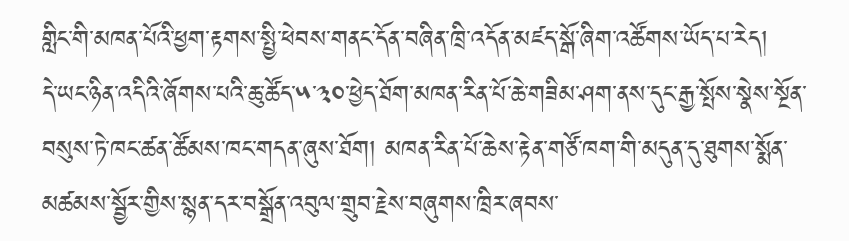གླིང་གི་མཁན་པོའི་ཕྱག་རྟགས་སྤྱི་ཕེབས་གནང་དོན་བཞིན་ཁྲི་འདོན་མཛད་སྒོ་ཞིག་འཚོགས་ཡོད་པ་རེད།
དེ་ཡང་ཉིན་འདིའི་ཞོགས་པའི་ཆུ་ཚོད་༥་༣༠་ཕྱེད་ཐོག་མཁན་རིན་པོ་ཆེ་གཟིམ་ཤག་ནས་དུང་རྒྱ་སྤོས་སྣེས་སྔོན་བསུས་ཏེ་ཁང་ཚན་ཚོམས་ཁང་གདན་ཞུས་ཐོག། མཁན་རིན་པོ་ཆེས་རྟེན་གཙོ་ཁག་གི་མདུན་དུ་ཐུགས་སྨོན་མཚམས་སྦྱོར་གྱིས་སྙན་དར་བསྒྲོན་འབུལ་གྲུབ་རྗེས་བཞུགས་ཁྲིར་ཞབས་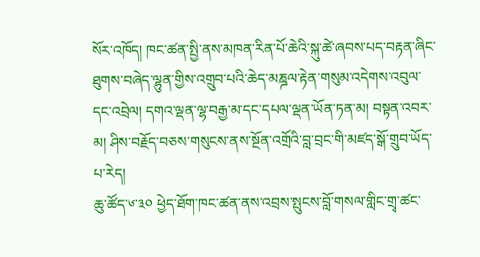སོར་འཁོད། ཁང་ཚན་སྤྱི་ནས་མཁན་རིན་པོ་ཆེའི་སྐུ་ཚེ་ཞབས་པད་བརྟན་ཞིང་ཐུགས་བཞེད་ལྷུན་གྱིས་འགྲུབ་པའི་ཆེད་མཎྜལ་རྟེན་གསུམ་འདེགས་འབུལ་དང་འབྲེལ། དགའ་ལྡན་ལྷ་བརྒྱ་མ་དང་དཔལ་ལྡན་ཡོན་ཏན་མ། བསྟན་འབར་མ། ཤིས་བརྗོད་བཅས་གསུངས་ནས་སྔོན་འགྲོའི་བླ་བྲང་གི་མཛད་སྒོ་གྲུབ་ཡོད་པ་རེད།
ཆུ་ཚོད་༦་༣༠ ཕྱེད་ཐོག་ཁང་ཚན་ནས་འབྲས་སྤུངས་བློ་གསལ་གླིང་གྲྭ་ཚང་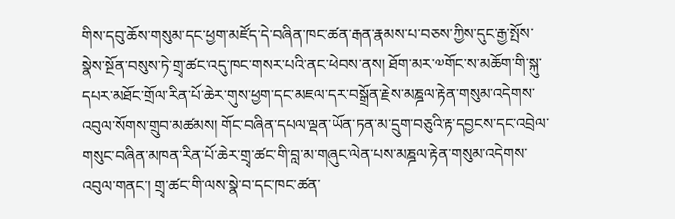གིས་དབུ་ཆོས་གསུམ་དང་ཕྱག་མཛོད་དེ་བཞིན་ཁང་ཚན་རྒན་རྣམས་པ་བཅས་ཀྱིས་དུང་རྒྱ་སྤོས་སྣེས་སྔོན་བསུས་ཏེ་གྲྭ་ཚང་འདུ་ཁང་གསར་པའི་ནང་ཕེབས་ནས། ཐོག་མར་༧གོང་ས་མཆོག་གི་སྐུ་དཔར་མཐོང་གྲོལ་རིན་པོ་ཆེར་གུས་ཕྱག་དང་མཇལ་དར་བསྒྲོན་རྗེས་མཎྜལ་རྟེན་གསུམ་འདེགས་འབུལ་སོགས་གྲུབ་མཚམས། གོང་བཞིན་དཔལ་ལྡན་ཡོན་ཏན་མ་དྲུག་བཅུའི་རྟ་དབྱངས་དང་འབྲེལ་གསུང་བཞིན་མཁན་རིན་པོ་ཆེར་གྲྭ་ཚང་གི་བླ་མ་གཞུང་ལེན་པས་མཎྜལ་རྟེན་གསུམ་འདེགས་འབུལ་གནང་། གྲྭ་ཚང་གི་ལས་སྣེ་བ་དང་ཁང་ཚན་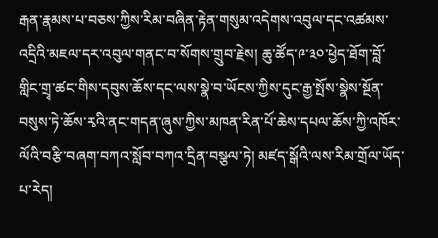རྒན་རྣམས་པ་བཅས་ཀྱིས་རིམ་བཞིན་རྟེན་གསུམ་འདེགས་འབུལ་དང་འཚམས་འདྲིའི་མཇལ་དར་འབུལ་གནང་བ་སོགས་གྲུབ་རྗེས། ཆུ་ཚོད་༩་༣༠་ཕྱེད་ཐོག་བློ་གླིང་གྲྭ་ཚང་གིས་དབུས་ཆོས་དང་ལས་སྣེ་བ་ཡོངས་ཀྱིས་དུང་རྒྱ་སྤོས་སྣེས་སྔོན་བསུས་ཏེ་ཆོས་རྭའི་ནང་གདན་ཞུས་ཀྱིས་མཁན་རིན་པོ་ཆེས་དཔལ་ཆོས་ཀྱི་འཁོར་ལོའི་བརྩི་བཞག་བཀའ་སློབ་བཀའ་དྲིན་བསྩལ་ཏེ། མཛད་སྒོའི་ལས་རིམ་གྲོལ་ཡོད་པ་རེད།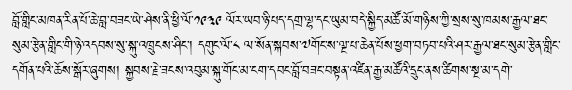བློ་གླིང་མཁན་རིན་པོ་ཆེ་བླ་བཟང་ཡེ་ཤེས་ནི་ཕྱི་ལོ་༡༩༣༩ ལོར་ཡབ་ཉི་པད་དགྲ་ལྷ་དང་ཡུམ་བདེ་སྐྱིད་མཚོ་མོ་གཉིས་ཀྱི་སྲས་སུ་ཁམས་རྒྱལ་ཐང་སུམ་རྩེན་གླིང་གི་ཉེ་འདབས་སུ་སྐུ་འཁྲུངས་ཤིང་། དགུང་ལོ་༨ ལ་སོན་སྐབས་༧གོང་ས་ལྔ་པ་ཆེན་པོས་ཕྱག་བཏབ་པའི་ཤར་རྒྱལ་ཐང་སུམ་རྩེན་གླིང་དགོན་པའི་ཆོས་སྒོར་ཞུགས། སྐྱབས་རྗེ་ཟངས་འབུམ་སྐུ་གོང་མ་ངག་དབང་བློ་བཟང་བསྟན་འཛིན་རྒྱ་མཚོའི་དྲུང་ནས་ཚིགས་སྔ་མ་དགེ་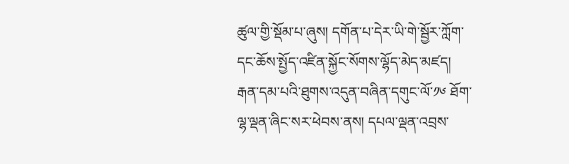ཚུལ་གྱི་སྡོམ་པ་ཞུས། དགོན་པ་དེར་ཡི་གེ་སྦྱོར་ཀློག་དང་ཆོས་སྤྱོད་འཛིན་སྐྱོང་སོགས་ལྷོད་མེད་མཛད།
རྒན་དམ་པའི་ཐུགས་འདུན་བཞིན་དགུང་ལོ་༡༦ ཐོག་ལྷ་ལྡན་ཞིང་སར་ཕེབས་ནས། དཔལ་ལྡན་འབྲས་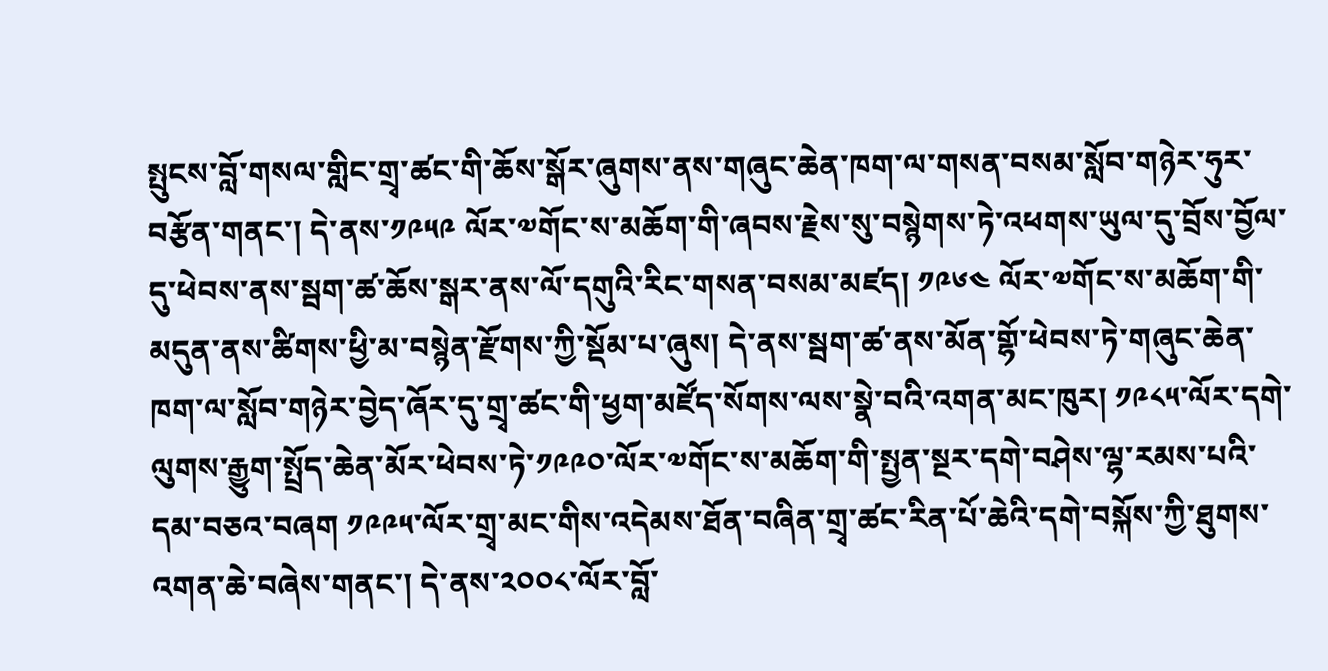སྤུངས་བློ་གསལ་གླིང་གྲྭ་ཚང་གི་ཆོས་སྒོར་ཞུགས་ནས་གཞུང་ཆེན་ཁག་ལ་གསན་བསམ་སློབ་གཉེར་ཧུར་བརྩོན་གནང་། དེ་ནས་༡༩༥༩ ལོར་༧གོང་ས་མཆོག་གི་ཞབས་རྗེས་སུ་བསྙེགས་ཏེ་འཕགས་ཡུལ་དུ་བྲོས་བྱོལ་དུ་ཕེབས་ནས་སྦག་ཚ་ཆོས་སྒར་ནས་ལོ་དགུའི་རིང་གསན་བསམ་མཛད། ༡༩༦༤ ལོར་༧གོང་ས་མཆོག་གི་མདུན་ནས་ཚིགས་ཕྱི་མ་བསྙེན་རྫོགས་ཀྱི་སྡོམ་པ་ཞུས། དེ་ནས་སྦག་ཚ་ནས་མོན་གྷོ་ཕེབས་ཏེ་གཞུང་ཆེན་ཁག་ལ་སློབ་གཉེར་བྱེད་ཞོར་དུ་གྲྭ་ཚང་གི་ཕྱག་མཛོད་སོགས་ལས་སྣེ་བའི་འགན་མང་ཁུར། ༡༩༨༥་ལོར་དགེ་ལུགས་རྒྱུག་སྤྲོད་ཆེན་མོར་ཕེབས་ཏེ་༡༩༩༠་ལོར་༧གོང་ས་མཆོག་གི་སྤྱན་སྔར་དགེ་བཤེས་ལྷ་རམས་པའི་དམ་བཅའ་བཞག ༡༩༩༥་ལོར་གྲྭ་མང་གིས་འདེམས་ཐོན་བཞིན་གྲྭ་ཚང་རིན་པོ་ཆེའི་དགེ་བསྐོས་ཀྱི་ཐུགས་འགན་ཆེ་བཞེས་གནང་། དེ་ནས་༢༠༠༨་ལོར་བློ་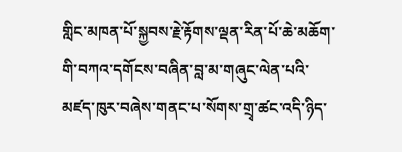གླིང་མཁན་པོ་སྐྱབས་རྗེ་རྟོགས་ལྡན་རིན་པོ་ཆེ་མཆོག་གི་བཀའ་དགོངས་བཞིན་བླ་མ་གཞུང་ལེན་པའི་མཛད་ཁུར་བཞེས་གནང་པ་སོགས་གྲྭ་ཚང་འདི་ཉིད་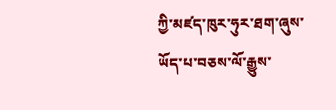ཀྱི་མཛད་ཁུར་ཧུར་ཐག་ཞུས་ཡོད་པ་བཅས་ལོ་རྒྱུས་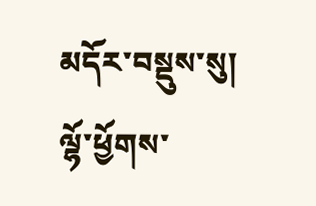མདོར་བསྡུས་སུ།
ལྷོ་ཕྱོགས་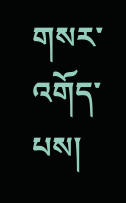གསར་འགོད་པས།